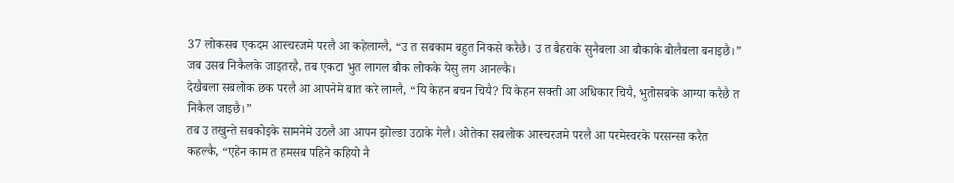37 लोकसब एकदम आस्चरजमे परलै आ कहेलाग्लै, “उ त सबकाम बहुत निकसे करैछै। उ त बैहराके सुनैबला आ बौकाके बोलैबला बनाइछै।”
जब उसब निकैलके जाइतरहै, तब एकटा भुत लागल बौक लोकके येसु लग आनल्कै।
देखैबला सबलोक छक परलै आ आपनेमे बात करे लाग्लै, “यि केहन बचन चियै? यि केहन सक्ती आ अधिकार चियै, भुतोसबके आग्या करैछै त निकैल जाइछै।”
तब उ तखुन्ते सबकोइके सामनेमे उठलै आ आपन झोल्ङा उठाके गेलै। ओतेका सबलोक आस्चरजमे परलै आ परमेस्वरके परसन्सा करैत कहल्कै, “एहेन काम त हमसब पहिने कहियो नै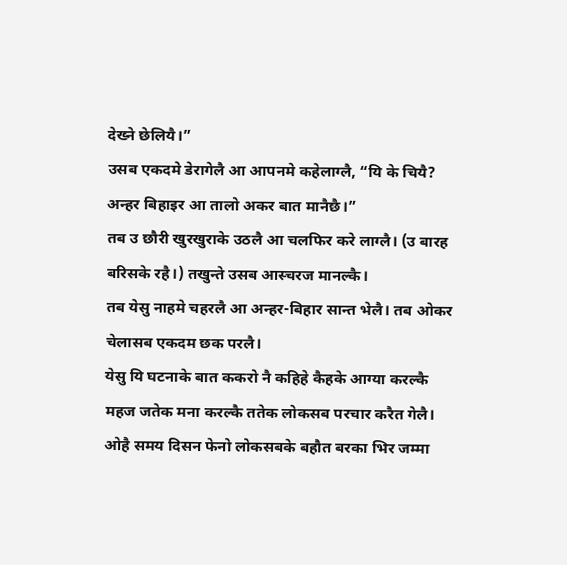देख्ने छेलियै।”
उसब एकदमे डेरागेलै आ आपनमे कहेलाग्लै, “यि के चियै? अन्हर बिहाइर आ तालो अकर बात मानैछै।”
तब उ छौरी खुरखुराके उठलै आ चलफिर करे लाग्लै। (उ बारह बरिसके रहै।) तखुन्ते उसब आस्चरज मानल्कै।
तब येसु नाहमे चहरलै आ अन्हर-बिहार सान्त भेलै। तब ओकर चेलासब एकदम छक परलै।
येसु यि घटनाके बात ककरो नै कहिहे कैहके आग्या करल्कै महज जतेक मना करल्कै ततेक लोकसब परचार करैत गेलै।
ओहै समय दिसन फेनो लोकसबके बहौत बरका भिर जम्मा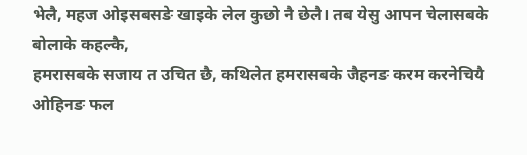भेलै, महज ओइसबसङे खाइके लेल कुछो नै छेलै। तब येसु आपन चेलासबके बोलाके कहल्कै,
हमरासबके सजाय त उचित छै, कथिलेत हमरासबके जैहनङ करम करनेचियै ओहिनङ फल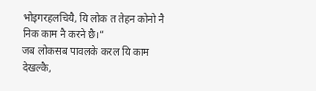भोइगरहलचियै, यि लोक त तेहन कोनो नै निक काम नै करने छै।”
जब लोकसब पावलके करल यि काम देखल्कै,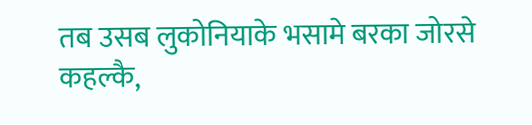तब उसब लुकोनियाके भसामे बरका जोरसे कहल्कै,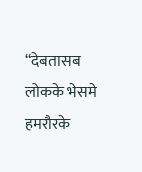“देबतासब लोकके भेसमे हमरौरके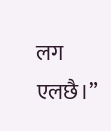लग एलछै।”